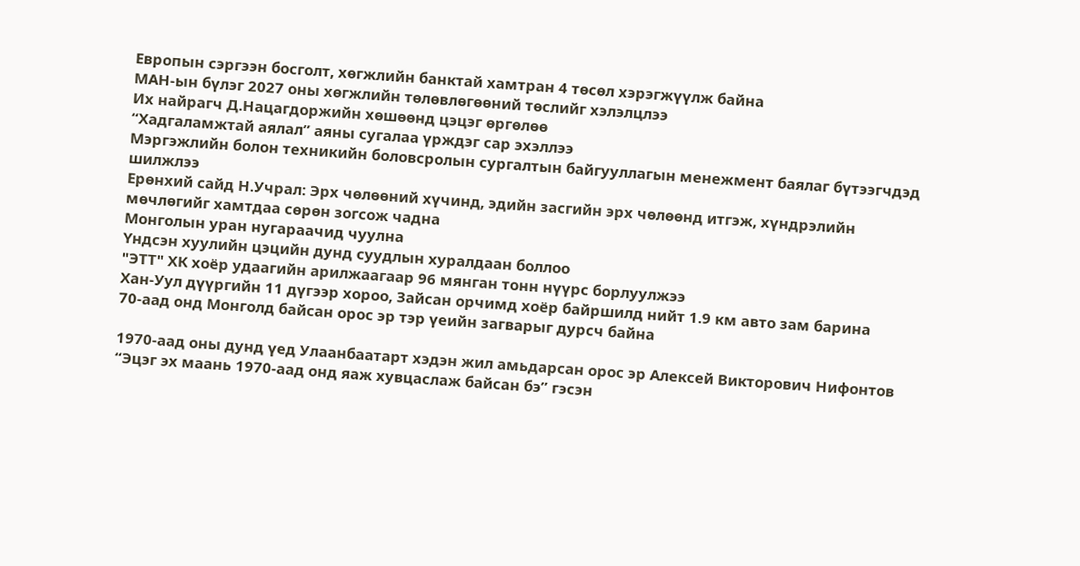Европын сэргээн босголт, хөгжлийн банктай хамтран 4 төсөл хэрэгжүүлж байна
МАН-ын бүлэг 2027 оны хөгжлийн төлөвлөгөөний төслийг хэлэлцлээ
Их найрагч Д.Нацагдоржийн хөшөөнд цэцэг өргөлөө
“Хадгаламжтай аялал” аяны сугалаа үрждэг сар эхэллээ
Мэргэжлийн болон техникийн боловсролын сургалтын байгууллагын менежмент баялаг бүтээгчдэд шилжлээ
Ерөнхий сайд Н.Учрал: Эрх чөлөөний хүчинд, эдийн засгийн эрх чөлөөнд итгэж, хүндрэлийн мөчлөгийг хамтдаа сөрөн зогсож чадна
Монголын уран нугараачид чуулна
Үндсэн хуулийн цэцийн дунд суудлын хуралдаан боллоо
"ЭТТ" ХК хоёр удаагийн арилжаагаар 96 мянган тонн нүүрс борлуулжээ
Хан-Уул дүүргийн 11 дүгээр хороо, Зайсан орчимд хоёр байршилд нийт 1.9 км авто зам барина
70-аад онд Монголд байсан орос эр тэр үеийн загварыг дурсч байна

1970-аад оны дунд үед Улаанбаатарт хэдэн жил амьдарсан орос эр Алексей Викторович Нифонтов “Эцэг эх маань 1970-аад онд яаж хувцаслаж байсан бэ” гэсэн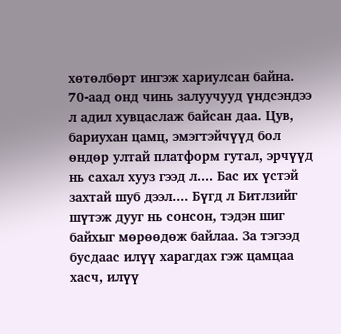хөтөлбөрт ингэж хариулсан байна.
70-аад онд чинь залуучууд үндсэндээ л адил хувцаслаж байсан даа. Цув, бариухан цамц, эмэгтэйчүүд бол өндөр ултай платформ гутал, эрчүүд нь сахал хууз гээд л.... Бас их үстэй захтай шуб дээл.... Бүгд л Битлзийг шүтэж дууг нь сонсон, тэдэн шиг байхыг мөрөөдөж байлаа. За тэгээд бусдаас илүү харагдах гэж цамцаа хасч, илүү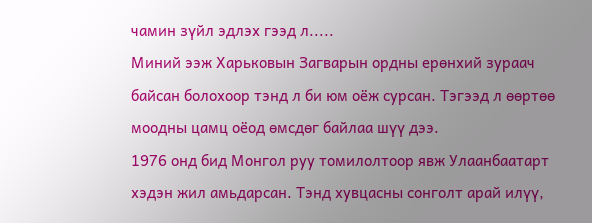чамин зүйл эдлэх гээд л.....
Миний ээж Харьковын Загварын ордны ерөнхий зураач байсан болохоор тэнд л би юм оёж сурсан. Тэгээд л өөртөө моодны цамц оёод өмсдөг байлаа шүү дээ.
1976 онд бид Монгол руу томилолтоор явж Улаанбаатарт хэдэн жил амьдарсан. Тэнд хувцасны сонголт арай илүү,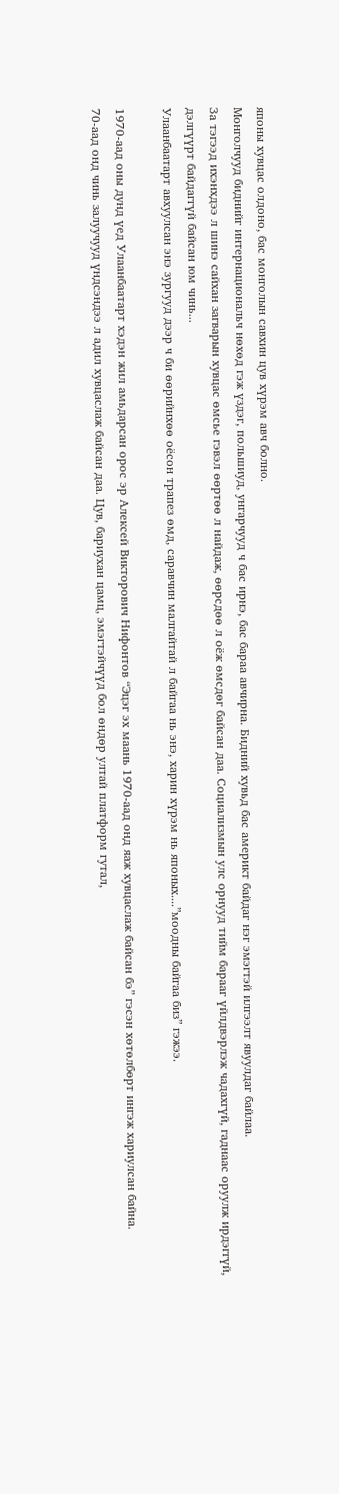японы хувцас олдоно, бас монголын савхин цув хүрэм авч болно.
Монголчууд биднийг интернациональч нөхөд гэж үздэг, польшиуд, унгарчууд ч бас ирнэ, бас бараа авчирна. Бидний хувьд бас америкт байдаг нэг эмэгтэй илгээлт явуулдаг байлаа.
За тэгээд ихэнхдээ л шинэ сайхан загварын хувцас өмсье гэвэл өөртөө л найдаж, өөрсдөө л оёж өмсдөг байсан даа. Социализмын улс орнууд тийм барааг үйлдвэрлэж чадахгүй, гаднаас оруулж ирдэггүй, дэлгүүрт байдаггүй байсан юм чинь...
Улаанбаатарт авхуулсан энэ зургууд дээр ч би өөрийнхөө оёсон трапез өмд, саравчин малгайтай л байгаа нь энэ, харин хүрэм нь японых....”моодны байгаа биз” гэжээ.

1970-аад оны дунд үед Улаанбаатарт хэдэн жил амьдарсан орос эр Алексей Викторович Нифонтов “Эцэг эх маань 1970-аад онд яаж хувцаслаж байсан бэ” гэсэн хөтөлбөрт ингэж хариулсан байна.
70-аад онд чинь залуучууд үндсэндээ л адил хувцаслаж байсан даа. Цув, бариухан цамц, эмэгтэйчүүд бол өндөр ултай платформ гутал,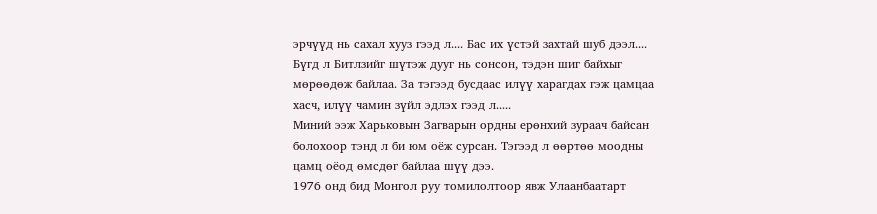эрчүүд нь сахал хууз гээд л.... Бас их үстэй захтай шуб дээл.... Бүгд л Битлзийг шүтэж дууг нь сонсон, тэдэн шиг байхыг мөрөөдөж байлаа. За тэгээд бусдаас илүү харагдах гэж цамцаа хасч, илүү чамин зүйл эдлэх гээд л.....
Миний ээж Харьковын Загварын ордны ерөнхий зураач байсан болохоор тэнд л би юм оёж сурсан. Тэгээд л өөртөө моодны цамц оёод өмсдөг байлаа шүү дээ.
1976 онд бид Монгол руу томилолтоор явж Улаанбаатарт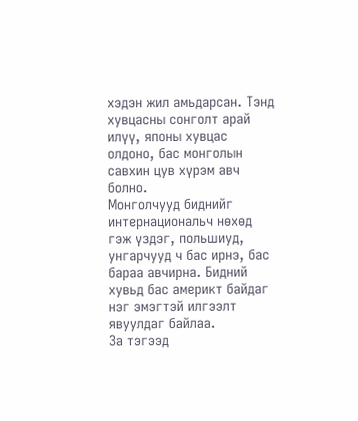хэдэн жил амьдарсан. Тэнд хувцасны сонголт арай илүү, японы хувцас олдоно, бас монголын савхин цув хүрэм авч болно.
Монголчууд биднийг интернациональч нөхөд гэж үздэг, польшиуд, унгарчууд ч бас ирнэ, бас бараа авчирна. Бидний хувьд бас америкт байдаг нэг эмэгтэй илгээлт явуулдаг байлаа.
За тэгээд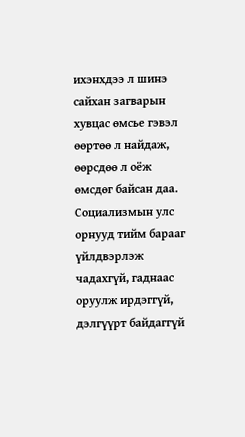ихэнхдээ л шинэ сайхан загварын хувцас өмсье гэвэл өөртөө л найдаж, өөрсдөө л оёж өмсдөг байсан даа. Социализмын улс орнууд тийм барааг үйлдвэрлэж чадахгүй, гаднаас оруулж ирдэггүй, дэлгүүрт байдаггүй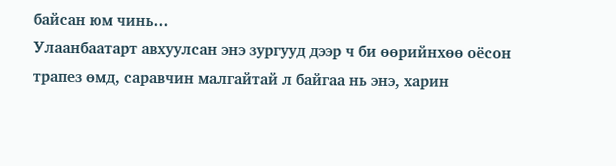байсан юм чинь...
Улаанбаатарт авхуулсан энэ зургууд дээр ч би өөрийнхөө оёсон трапез өмд, саравчин малгайтай л байгаа нь энэ, харин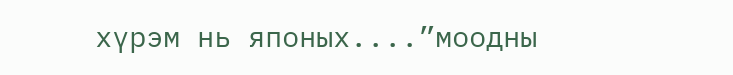хүрэм нь японых....”моодны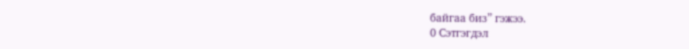байгаа биз” гэжээ.
0 Сэтгэгдэл